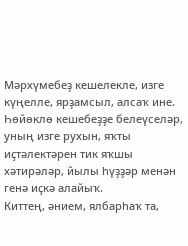Мәрхүмебеҙ кешелекле, изге күңелле, ярҙамсыл, алсаҡ ине. Һөйөклө кешебеҙҙе белеүселәр, уның изге рухын, яҡты иҫтәлектәрен тик яҡшы хәтирәләр, йылы һүҙҙәр менән генә иҫкә алайыҡ.
Киттең, әнием, ялбарһаҡ та,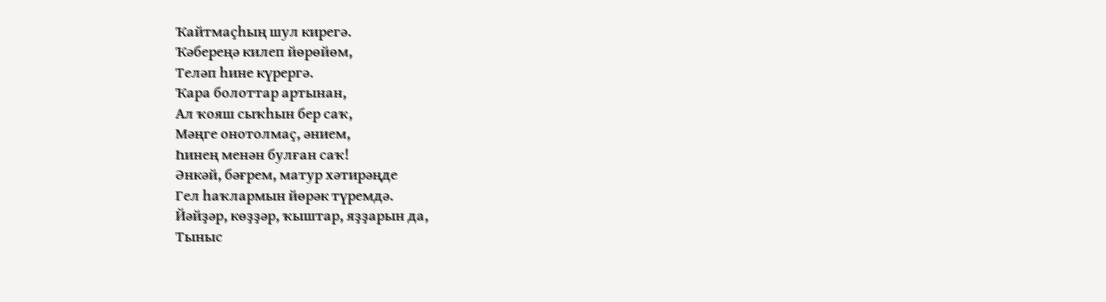Ҡайтмаҫһың шул кирегә.
Ҡәбереңә килеп йөрөйөм,
Теләп һине күрергә.
Ҡара болоттар артынан,
Ал ҡояш сыҡһын бер саҡ,
Мәңге онотолмаҫ, әнием,
Һинең менән булған саҡ!
Әнкәй, бәғрем, матур хәтирәңде
Гел һаҡлармын йөрәк түремдә.
Йәйҙәр, көҙҙәр, ҡыштар, яҙҙарын да,
Тыныс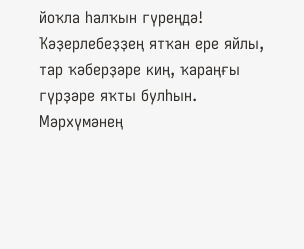йоҡла һалҡын гүреңдә!
Ҡәҙерлебеҙҙең ятҡан ере яйлы, тар ҡәберҙәре киң, ҡараңғы гүрҙәре яҡты булһын.
Мәрхүмәнең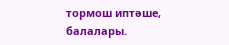тормош иптәше, балалары.